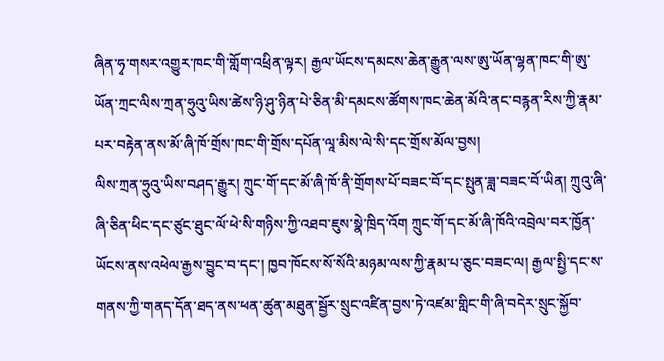ཞིན་ཧྭ་གསར་འགྱུར་ཁང་གི་གློག་འཕྲིན་ལྟར། རྒྱལ་ཡོངས་དམངས་ཆེན་རྒྱུན་ལས་ཨུ་ཡོན་ལྷན་ཁང་གི་ཨུ་ཡོན་ཀྲང་ལིས་ཀྲན་ཧྲུའུ་ཡིས་ཚེས་ཉི་ཤུ་ཉིན་པེ་ཅིན་མི་དམངས་ཚོགས་ཁང་ཆེན་མོའི་ནང་བརྙན་རིས་ཀྱི་རྣམ་པར་བརྟེན་ནས་མོ་ཞི་ཁོ་གྲོས་ཁང་གི་གྲོས་དཔོན་ལཱ་མིས་ལེ་སི་དང་གྲོས་མོལ་བྱས།
ལིས་ཀྲན་ཧྲུའུ་ཡིས་བཤད་རྒྱུར། ཀྲུང་གོ་དང་མོ་ཞི་ཁོ་ནི་གྲོགས་པོ་བཟང་བོ་དང་སྤུན་ཟླ་བཟང་བོ་ཡིན། ཀྲུའུ་ཞི་ཞི་ཅིན་ཕིང་དང་ཙུང་ཐུང་ལོ་ཕེ་སི་གཉིས་ཀྱི་འཐབ་ཇུས་སྣེ་ཁྲིད་འོག ཀྲུང་གོ་དང་མོ་ཞི་ཁོའི་འབྲེལ་བར་ཁྱོན་ཡོངས་ནས་འཕེལ་རྒྱས་བྱུང་བ་དང་། ཁྱབ་ཁོངས་སོ་སོའི་མཉམ་ལས་ཀྱི་རྣམ་པ་ཅུང་བཟང་ལ། རྒྱལ་སྤྱི་དང་ས་གནས་ཀྱི་གནད་དོན་ཐད་ནས་ཕན་ཚུན་མཐུན་སྦྱོར་སྲུང་འཛིན་བྱས་ཏེ་འཛམ་གླིང་གི་ཞི་བདེར་སྲུང་སྐྱོབ་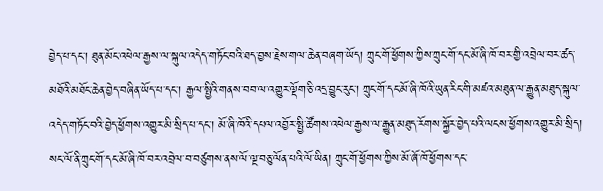བྱེད་པ་དང་། ཐུན་མོང་འཕེལ་རྒྱས་ལ་སྐུལ་འདེད་གཏོང་བའི་ཐད་བྱས་རྗེས་གལ་ཆེན་བཞག་ཡོད། ཀྲུང་གོ་ཕྱོགས་ཀྱིས་ཀྲུང་གོ་དང་མོ་ཞི་ཁོ་བར་གྱི་འབྲེལ་བར་ཚད་མཐོའི་མཐོང་ཆེན་བྱེད་བཞིན་ཡོད་པ་དང་། རྒྱལ་སྤྱིའི་གནས་བབ་ལ་འགྱུར་ལྡོག་ཅི་འདྲ་བྱུང་རུང་། ཀྲུང་གོ་དང་མོ་ཞི་ཁོའི་ཡུན་རིང་གི་མཛའ་མཐུན་ལ་རྒྱུན་མཐུད་སྐུལ་འདེད་གཏོང་བའི་བྱེད་ཕྱོགས་འགྱུར་མི་སྲིད་པ་དང་། མོ་ཞི་ཁོའི་དཔལ་འབྱོར་སྤྱི་ཚོགས་འཕེལ་རྒྱས་ལ་རྒྱུན་མཐུད་རོགས་སྐྱོར་བྱེད་པའི་ལངས་ཕྱོགས་འགྱུར་མི་སྲིད། སང་ལོ་ནི་ཀྲུང་གོ་དང་མོ་ཞི་ཁོ་བར་འབྲེལ་བ་བཙུགས་ནས་ལོ་ལྔ་བཅུ་ལོན་པའི་ལོ་ཡིན། ཀྲུང་གོ་ཕྱོགས་ཀྱིས་མོ་ཞོ་ཁོ་ཕྱོགས་དང་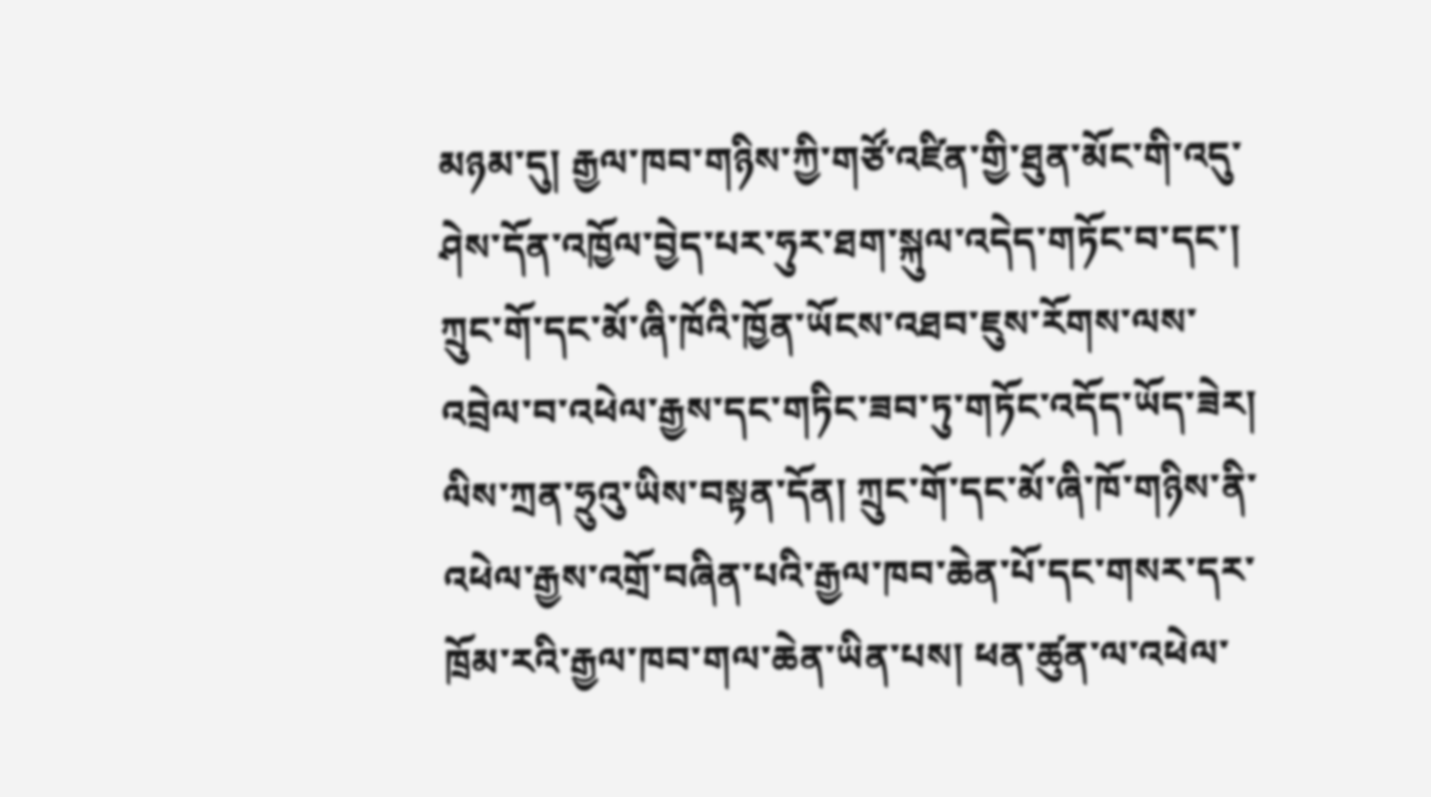མཉམ་དུ། རྒྱལ་ཁབ་གཉིས་ཀྱི་གཙོ་འཛིན་གྱི་ཐུན་མོང་གི་འདུ་ཤེས་དོན་འཁྱོལ་བྱེད་པར་ཧུར་ཐག་སྐུལ་འདེད་གཏོང་བ་དང་། ཀྲུང་གོ་དང་མོ་ཞི་ཁོའི་ཁྱོན་ཡོངས་འཐབ་ཇུས་རོགས་ལས་འབྲེལ་བ་འཕེལ་རྒྱས་དང་གཏིང་ཟབ་ཏུ་གཏོང་འདོད་ཡོད་ཟེར།
ལིས་ཀྲན་ཧྲུའུ་ཡིས་བསྟན་དོན། ཀྲུང་གོ་དང་མོ་ཞི་ཁོ་གཉིས་ནི་འཕེལ་རྒྱས་འགྲོ་བཞིན་པའི་རྒྱལ་ཁབ་ཆེན་པོ་དང་གསར་དར་ཁྲོམ་རའི་རྒྱལ་ཁབ་གལ་ཆེན་ཡིན་པས། ཕན་ཚུན་ལ་འཕེལ་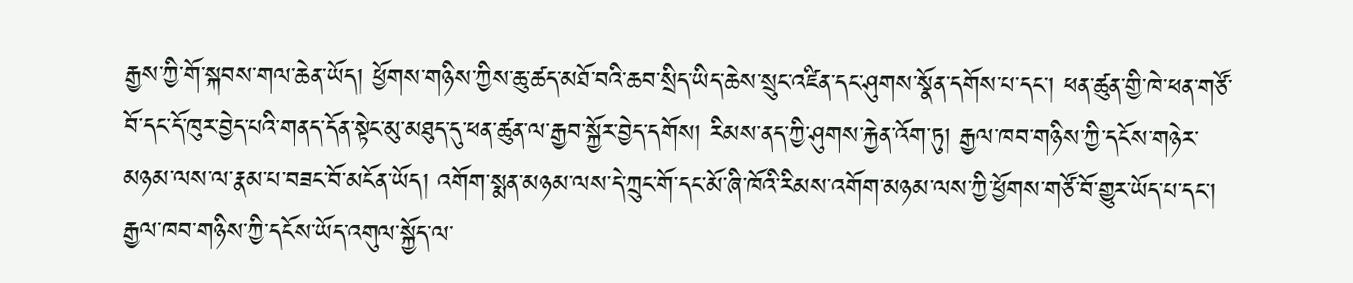རྒྱས་ཀྱི་གོ་སྐབས་གལ་ཆེན་ཡོད། ཕྱོགས་གཉིས་ཀྱིས་ཆུ་ཚད་མཐོ་བའི་ཆབ་སྲིད་ཡིད་ཆེས་སྲུང་འཛིན་དང་ཤུགས་སྣོན་དགོས་པ་དང་། ཕན་ཚུན་གྱི་ཁེ་ཕན་གཙོ་བོ་དང་དོ་ཁུར་བྱེད་པའི་གནད་དོན་སྟེང་མུ་མཐུད་དུ་ཕན་ཚུན་ལ་རྒྱབ་སྐྱོར་བྱེད་དགོས། རིམས་ནད་ཀྱི་ཤུགས་རྐྱེན་འོག་ཏུ། རྒྱལ་ཁབ་གཉིས་ཀྱི་དངོས་གཉེར་མཉམ་ལས་ལ་རྣམ་པ་བཟང་བོ་མངོན་ཡོད། འགོག་སྨན་མཉམ་ལས་དེ་ཀྲུང་གོ་དང་མོ་ཞི་ཁོའི་རིམས་འགོག་མཉམ་ལས་ཀྱི་ཕྱོགས་གཙོ་བོ་གྱུར་ཡོད་པ་དང་། རྒྱལ་ཁབ་གཉིས་ཀྱི་དངོས་ཡོད་འགུལ་སྐྱོད་ལ་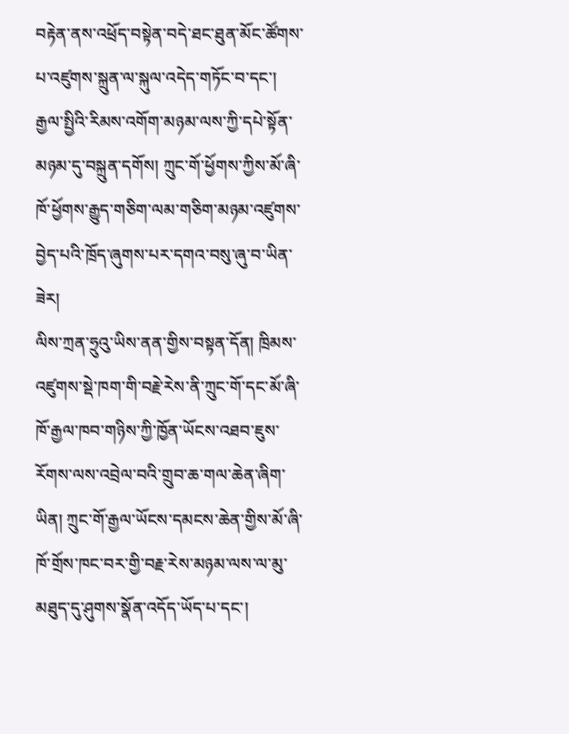བརྟེན་ནས་འཕྲོད་བསྟེན་བདེ་ཐང་ཐུན་མོང་ཚོགས་པ་འཛུགས་སྐྲུན་ལ་སྐུལ་འདེད་གཏོང་བ་དང་། རྒྱལ་སྤྱིའི་རིམས་འགོག་མཉམ་ལས་ཀྱི་དཔེ་སྟོན་མཉམ་དུ་བསྐྲུན་དགོས། ཀྲུང་གོ་ཕྱོགས་ཀྱིས་མོ་ཞི་ཁོ་ཕྱོགས་རྒྱུད་གཅིག་ལམ་གཅིག་མཉམ་འཛུགས་བྱེད་པའི་ཁྲོད་ཞུགས་པར་དགའ་བསུ་ཞུ་བ་ཡིན་ཟེར།
ལིས་ཀྲན་ཧྲུའུ་ཡིས་ནན་གྱིས་བསྟན་དོན། ཁྲིམས་འཛུགས་སྡེ་ཁག་གི་བརྗེ་རེས་ནི་ཀྲུང་གོ་དང་མོ་ཞི་ཁོ་རྒྱལ་ཁབ་གཉིས་ཀྱི་ཁྱོན་ཡོངས་འཐབ་ཇུས་རོགས་ལས་འབྲེལ་བའི་གྲུབ་ཆ་གལ་ཆེན་ཞིག་ཡིན། ཀྲུང་གོ་རྒྱལ་ཡོངས་དམངས་ཆེན་གྱིས་མོ་ཞི་ཁོ་གྲོས་ཁང་བར་གྱི་བརྗ་རེས་མཉམ་ལས་ལ་མུ་མཐུད་དུ་ཤུགས་སྣོན་འདོད་ཡོད་པ་དང་།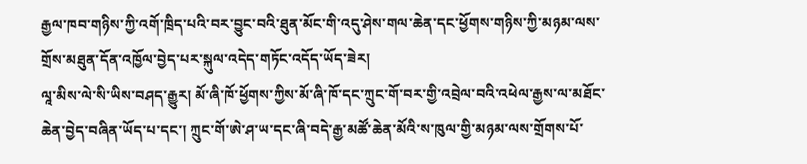རྒྱལ་ཁབ་གཉིས་ཀྱི་འགོ་ཁྲིད་པའི་བར་བྱུང་བའི་ཐུན་མོང་གི་འདུ་ཤེས་གལ་ཆེན་དང་ཕྱོགས་གཉིས་ཀྱི་མཉམ་ལས་གྲོས་མཐུན་དོན་འཁྱོལ་བྱེད་པར་སྐུལ་འདེད་གཏོང་འདོད་ཡོད་ཟེར།
ལཱ་མིས་ལེ་སི་ཡིས་བཤད་རྒྱུར། མོ་ཞི་ཁོ་ཕྱོགས་ཀྱིས་མོ་ཞི་ཁོ་དང་ཀྲུང་གོ་བར་གྱི་འབྲེལ་བའི་འཕེལ་རྒྱས་ལ་མཐོང་ཆེན་བྱེད་བཞིན་ཡོད་པ་དང་། ཀྲུང་གོ་ཨེ་ཤ་ཡ་དང་ཞི་བདེ་རྒྱ་མཚོ་ཆེན་མོའི་ས་ཁུལ་གྱི་མཉམ་ལས་གྲོགས་པོ་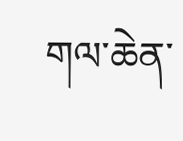གལ་ཆེན་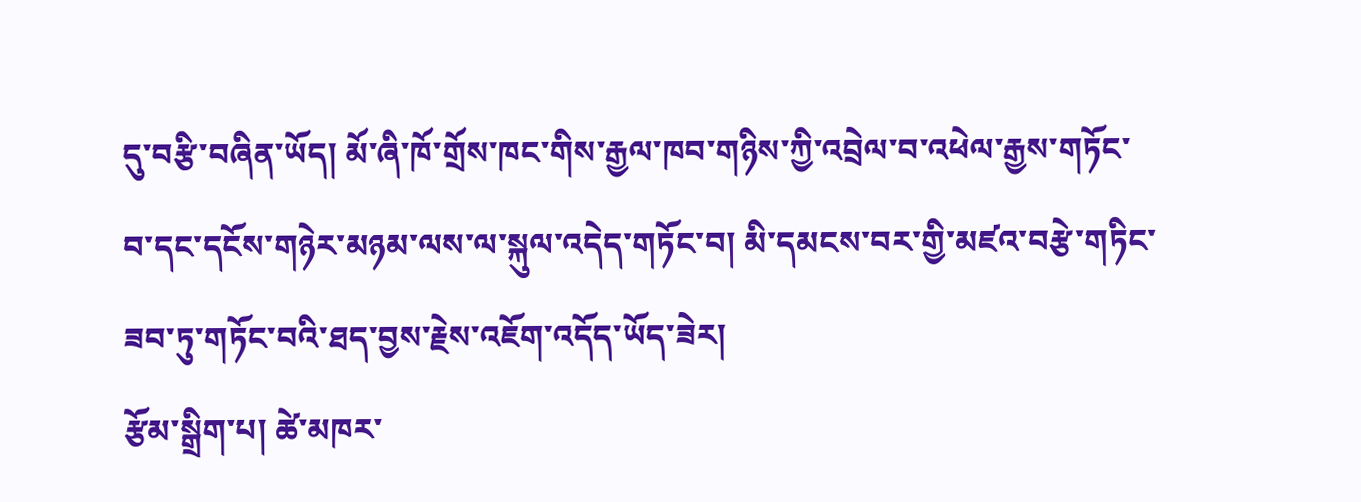དུ་བརྩི་བཞིན་ཡོད། མོ་ཞི་ཁོ་གྲོས་ཁང་གིས་རྒྱལ་ཁབ་གཉིས་ཀྱི་འབྲེལ་བ་འཕེལ་རྒྱས་གཏོང་བ་དང་དངོས་གཉེར་མཉམ་ལས་ལ་སྐུལ་འདེད་གཏོང་བ། མི་དམངས་བར་གྱི་མཛའ་བརྩེ་གཏིང་ཟབ་ཏུ་གཏོང་བའི་ཐད་བྱས་རྗེས་འཇོག་འདོད་ཡོད་ཟེར།
རྩོམ་སྒྲིག་པ། ཚེ་མཁར་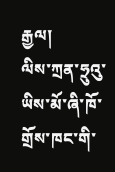རྒྱལ།
ལིས་ཀྲན་ཧྲུའུ་ཡིས་མོ་ཞི་ཁོ་གྲོས་ཁང་གི་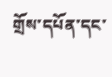གྲོས་དཔོན་དང་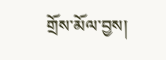གྲོས་མོལ་བྱས།